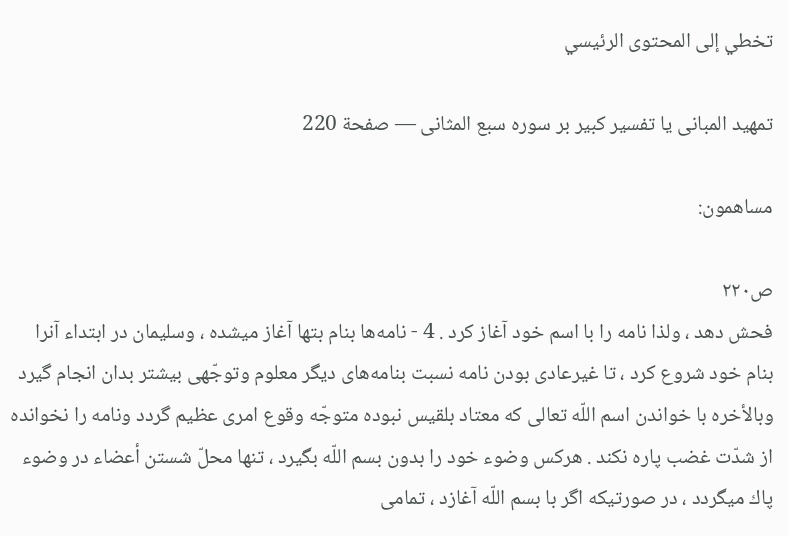تخطي إلى المحتوى الرئيسي

تمهيد المبانى يا تفسير كبير بر سوره سبع المثانى — صفحة 220

مساهمون:

ص٢٢٠
فحش دهد ، ولذا نامه را با اسم خود آغاز كرد . 4 - نامه‌ها بنام بتها آغاز ميشده ، وسليمان در ابتداء آنرا بنام خود شروع كرد ، تا غيرعادى بودن نامه نسبت بنامه‌هاى ديگر معلوم وتوجّهى بيشتر بدان انجام گيرد وبالأخره با خواندن اسم اللّه تعالى كه معتاد بلقيس نبوده متوجّه وقوع امرى عظيم گردد ونامه را نخوانده از شدّت غضب پاره نكند . هركس وضوء خود را بدون بسم اللّه بگيرد ، تنها محلّ شستن أعضاء در وضوء پاك ميگردد ، در صورتيكه اگر با بسم اللّه آغازد ، تمامى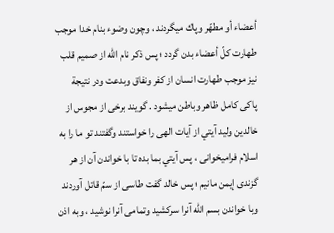أعضاء أو مطهّر وپاك ميگردند ، وچون وضوء بنام خدا موجب طهارت كلّ أعضاء بدن گردد ؛ پس ذكر نام اللّه از صميم قلب نيز موجب طهارت انسان از كفر ونفاق وبدعت ودر نتيجة پاكى كامل ظاهر وباطن ميشود . گويند برخى از مجوس از خالدين وليد آيتي از آيات الهى را خواستند وگفتند تو ما را به اسلام فراميخوانى ، پس آيتي بما بده تا با خواندن آن از هر گزندى إيمن مانيم ؛ پس خالد گفت طاسى از سمّ قاتل آوردند وبا خواندن بسم اللّه آنرا سركشيد وتمامى آنرا نوشيد ، وبه اذن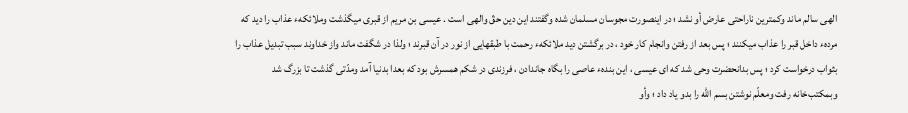الهى سالم ماند وكمترين ناراحتى عارض أو نشد ؛ در اينصورت مجوسان مسلمان شده وگفتند اين دين حقّ والهى است . عيسى بن مريم از قبرى ميگذشت وملائكهء عذاب را ديد كه مردهء داخل قبر را عذاب ميكنند ؛ پس بعد از رفتن وانجام كار خود ، در برگشتن ديد ملائكهء رحمت با طبقهايى از نور در آن قبرند ؛ ولذا در شگفت ماند واز خداوند سبب تبديل عذاب را بثواب درخواست كرد ؛ پس بدانحضرت وحى شد كه اى عيسى ، اين بندهء عاصى را بگاه جاندادن ، فرزندى در شكم همسرش بود كه بعدا بدنيا آمد ومدّتى گذشت تا بزرگ شد وبمكتب‌خانه رفت ومعلّم نوشتن بسم اللّه را بدو ياد داد ؛ وأو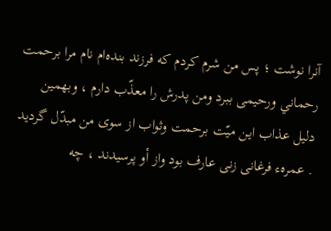آنرا نوشت ؛ پس من شرم كردم كه فرزند بنده‌ام نام مرا برحمت رحماني ورحيمى ببرد ومن پدرش را معذّب دارم ، وبهمين دليل عذاب اين ميّت برحمت وثواب از سوى من مبدّل گرديد . عمرهء فرغانى زنى عارف بود واز أو پرسيدند ، چه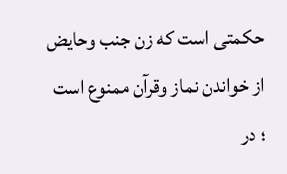حكمتى است كه زن جنب وحايض از خواندن نماز وقرآن ممنوع است ؛ در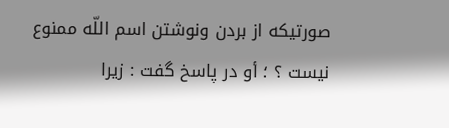صورتيكه از بردن ونوشتن اسم اللّه ممنوع نيست ؟ ؛ أو در پاسخ گفت : زيرا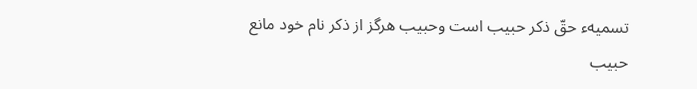تسميهء حقّ ذكر حبيب است وحبيب هرگز از ذكر نام خود مانع حبيب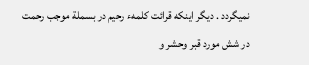نميگردد . ديگر اينكه قرائت كلمهء رحيم در بسملة موجب رحمت در شش مورد قبر وحشر و